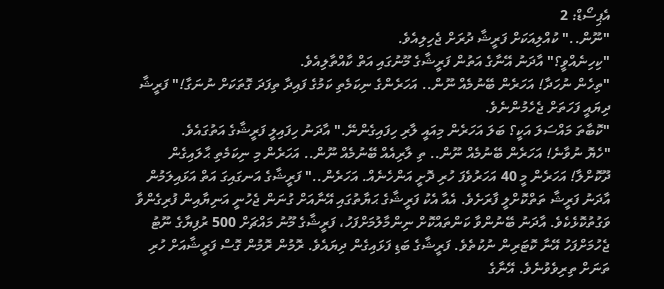އެޕިސޯޑް: 2
"ނޫން.." ކުއްލިއަކަށް ފަރީޝާ ދުރަށް ޖެހިލިއެވެ.
"ކިހިނެއްވީ؟" އާދަނު އޭނާގެ އަތުން ފަރީޝާގެ މޫނުގައި އަތް ކާއްތާލިއެވެ.
"ތިހެން ނުހަދާ! އަހަރެން ބޭނުމެއް ނޫން.. އަހަރެންގެ ނިކަމެތި ކަމުގެ ފައިދާ ތިފަދަ ގޮތަކަށް ނުނަގާ!" ފަރީޝާ ދިޔައީ ފަހަތަށް ޖެހެމުންނެވެ.
"ކޮބާތަ މައްސަލަ އަކީ؟ ބަލަ އަހަރެން މިއައީ ލާރި ހިފައިގެންނޭ." އާދަނު ހިފައިލީ ފަރީޝާގެ އަތުގައެވެ.
"ހެޔޮ ނުވާނެ! އަހަރެން ބޭނުމެއް ނޫން.. ތި ލާރިއެއް ބޭނުމެއް ނޫން.. އަހަރެން މި ނިކަމެތި ޙާލައިގެން ދޫކޮށްލާ! އަހަރެން މީ 40 އަހަރުވެފަ ހުރި ދޮށީ އަންހެނެއް. އަހަރެން.." ފަރީޝާގެ އަނގައިގަ އަތް އަޅައިލަމުން އާދަނު ފަރީޝާ ތަތްކޮށްލީ ފާރަށެވެ. އެއާ އެކު ފަރީޝާގެ ޙަޔާތުގައި އޭނާއަށް ގުނަން ޖެހުނީ އަނިޔާއިން ފުރިގެންވާ ވަގުތުކޮޅެކެވެ. އާދަނު ބޭނުންވާ ކަންތައްކޮށް ނިންމާލުމަށްފަހު، ފަރީޝާގެ މޫނު މައްޗަށް 500 ރުފިޔާގެ ނޫޓު ޖެހުމަށްފަހު އޭނާ ކޮޓަރިން ނުކުތެވެ. ފަރީޝާގެ ބަޑި ފަޅައިގެން ދިޔައެވެ. ރޮމުން ރޮމުން ގޮސް ފަރީޝާއަށް ހުރި ތަނަށް ތިރިވެވުނެވެ. އޭނާގެ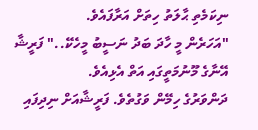ނިކަމެތި ޙާލަތު ހިތަށް އަރާފައެވެ.
"އަހަރެން މީ ހާދަ ބަދު ނަސީބު މީހެކޭ.." ފަރީޝާ އޭނާގެ މޫނުމަތީގައި އަތް އެޅިއެވެ.
ދަންވަރުގެ ހިމޭން ވަގުތެވެ. ފަރީޝާއަށް ނިދިފައި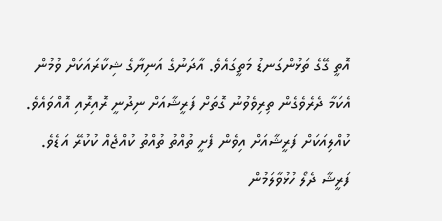އޮތީ ގޭގެ ތަޅުންގަނޑު މަތީގައެވެ. އާދަނުގެ އަނިޔާގެ ޝިކާރައަކަށް ވުމުން އެކަމާ ދެރެވެގެން ތިރިވެވުނު ގޮތަށް ފަރީޝާއަށް ނިދުނީ ރޮއިރޮއި އޮއްވައެވެ. ކުއްލިއަކަށް ފަރީޝާއަށް އިވެން ފެށީ ތުއްތު ތުއްތު ކުއްޖެއް ކުކުރޭ އަޑެވެ. ފަރީޝާ ދެލޯ ހުޅުވާލަމުން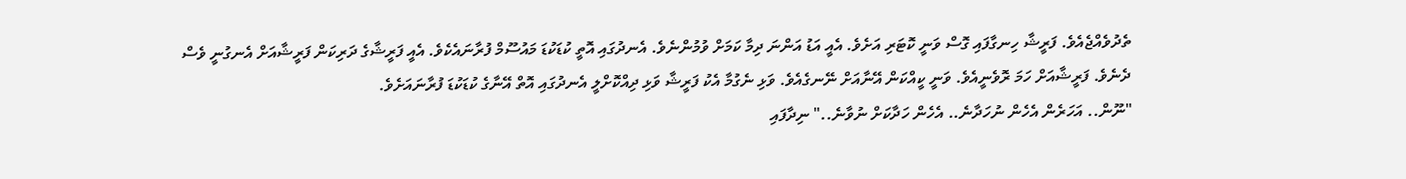ތެދުވެއްޖެއެވެ. ފަރީޝާ ހިނގާފައި ގޮސް ވަނީ ކޮޓަރި އަށެވެ. އެއީ އަޑު އަންނަ ދިމާ ކަމަށް ވުމުންނެވެ. އެނދުގައި އޮތީ ކުޑަކުޑަ މައުސޫމް ފުރާނައެކެވެ. އެއީ ފަރީޝާގެ ދަރިކަން ފަރީޝާއަށް އެނގުނީ ވެސް ދެނެވެ. ފަރީޝާއަށް ހަމަ ރޮވެނީއެވެ. ވަނީ ކީއްކަން އޭނާއަށް ނޭނގެއެވެ. ވަޅި ނެގުމާ އެކު ފަރީޝާ ވަޅި ދިއްކޮށްލީ އެނދުގައި އޮތް އޭނާގެ ކުޑަކުޑަ ފުރާނައަށެވެ.
"ނޫން.. އަހަރެން އެހެން ނުހަދާނެ.. އެހެން ހަދާކަށް ނުވާނެ.." ނިދާފައި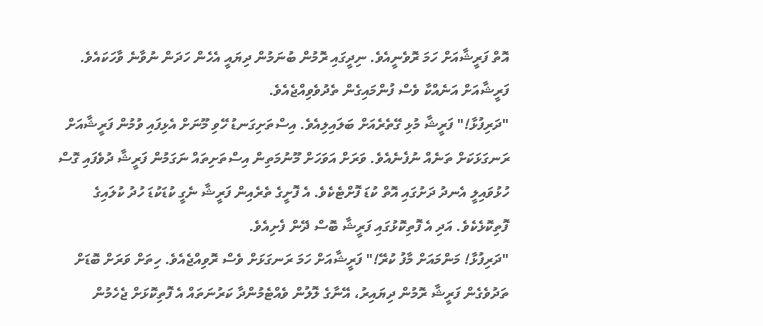އޮތް ފަރީޝާއަށް ހަމަ ރޮވެނީއެވެ. ނިދީގައި ރޮމުން ބުނަމުން ދިޔައީ އެހެން ހަދަން ނުވާނެ ވާހަކައެވެ. ފަރީޝާއަށް އަނެއްކާ ވެސް ފުންމައިގެން ތެދުވެވިއްޖެއެވެ.
"ދަރިފުޅާ!" ފަރީޝާ މުޅި ގޭތެރެއަށް ބަލައިލިއެވެ. އިސްތަށިގަނޑު ހޭވި މޫނަށް އެޅިފައި ވުމުން ފަރީޝާއަށް ރަނގަޅަކަށް ތަނެއް ނުފެނެއެވެ. ވަރަށް އަވަހަށް މޫނުމަތިން އިސްތަށިތައް ނަގަމުން ފަރީޝާ ދުވެފައި ގޮސް ހުޅުވައިލީ އެނދު ދަށުގައި އޮތް ކުޑަ ފޮށްޓެކެވެ. އެ ފޮށީގެ ތެރެއިން ފަރީޝާ ނެގީ ކުޑަކުޑަ ހުދު ކުލައިގެ ފޮތިކޮޅެކެވެ. އަދި އެ ފޮތިކޮޅުގައި ފަރީޝާ ބޮސް ދޭން ފެށިއެވެ.
"ދަރިފުޅާ! މަންމައަށް މާފު ކުރޭ!" ފަރީޝާއަށް ހަމަ ރަނގަޅަށް ވެސް ރޮވިއްޖެއެވެ. ހިތަށް ވަރަށް ބޮޑަށް ތަދުވެގެން ފަރީޝާ ރޮމުން ދިޔައިރު، އޭނާގެ ލޮލުން ވެއްޓެމުންދާ ކަރުނަތައް އެ ފޮތިކޮޅަށް ޖެހެމުން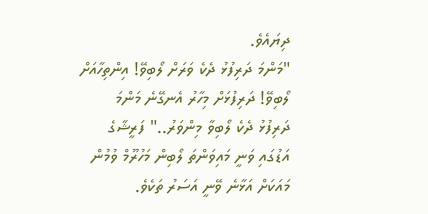ދިޔައެވެ.
"މަންމަ ދަރިފުޅު ދެކެ ވަރަށް ލޯބިވޭ! އިންތިހާއަށް ލޯބިވޭ! ދަރިފުޅަށް މިހާރު އެނގޭނެ މަންމަ ދަރިފުޅު ދެކެ ލޯބިވާ މިންވަރު.." ފަރީޝާގެ އަޑުގައި ވަނީ މައިވަންތަ ލޯބިން މަހުރޫމް ވުމުން މައަކަށް އަޅާނެ ވޭނީ އަސަރު ތަކެވެ.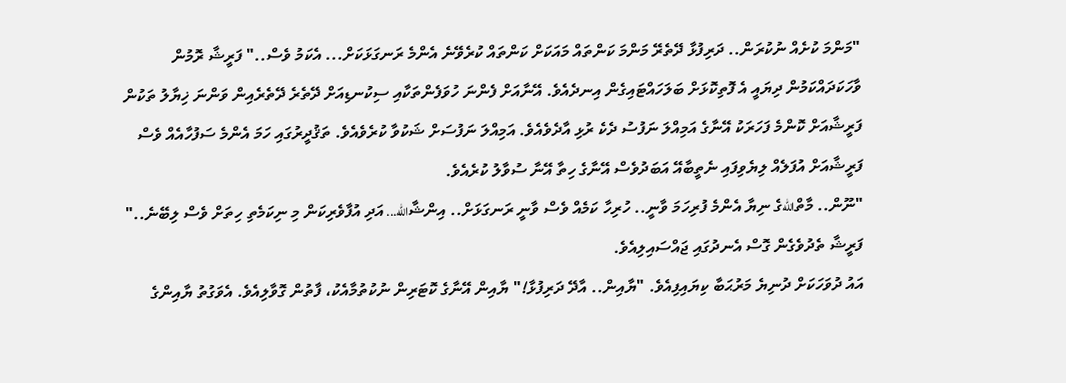"މަންމަ ކުށެއް ނުކުރަން.. ދަރިފުޅާ ދޭތެރޭ މަންމަ ކަންތައް މައަކަށް ކަންތައް ކުރެވޭނެ އެންމެ ރަނގަޅަކަށް... އެކަމު ވެސް.." ފަރީޝާ ރޮމުން ވާހަކަދައްކަމުން ދިޔައީ އެ ފޮތިކޮޅަށް ބަލަހައްޓައިގެން އިނދެއެވެ. އޭނާއަށް ފެންނަ ހުވަފެންތަކާއި ސިކުނޑިއަށް ދޭތެރެ ދޭތެރެއިން ވަންނަ ޚިޔާލު ތަކުން ފަރީޝާއަށް ކޮންމެ ފަހަރަކު އޭނާގެ އަމިއްލަ ނަފުސު ދެކެ ރުޅި އާދެވެއެވެ. އަމިއްލަ ނަފުސަށް ޝަކުވާ ކުރެވެއެވެ. ތަޤުދީރުގައި ހަމަ އެންމެ ސަފުހާއެއް ވެސް ފަރީޝާއަށް އުފަލެއް ލިޔެވިފައި ނެތީބާއޭ އަބަދުވެސް އޭނާގެ ހިތާ އޭނާ ސުވާލު ކުރެއެވެ.
"ނޫން.. މާތްاللهގެ ނިޔާ އެންމެ ފުރިހަމަ ވާނީ.. ހުރިހާ ކަމެއް ވެސް ވާނީ ރަނގަޅަށް.. އިންޝާالله... އަދި އުފާވެރިކަން މި ނިކަމެތި ހިތަށް ވެސް ލިބޭނެ.." ފަރީޝާ ތެދުވެގެން ގޮސް އެނދުގައި ޖައްސައިލިއެވެ.
އައު ދުވަހަކަށް ދުނިޔެ މަރުޙަބާ ކިޔައިފިއެވެ. "ޔާއިން.. އާދޭ ދަރިފުޅާ!" ޔާއިން އޭނާގެ ކޮޓަރިން ނުކުތުމާއެކު، ފާތުން ގޮވާލިއެވެ. އެވަގުތު ޔާއިންގެ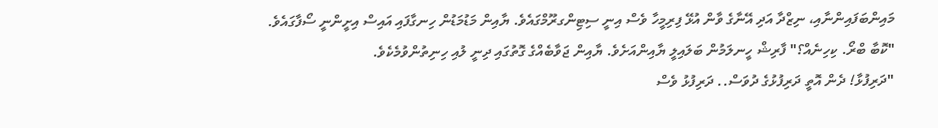މައިންބަފައިންނާއި، ނިޒްދާ އަދި އޭނާގެ ވާން އުޅޭ ފިރިމީހާ ވެސް އިނީ ސިޓިންގރޫމްގައެވެ. ޔާއިން މަޑުމަޑުން ހިނގާފައި އައިސް އިށީންނީ ސޯފާގައެވެ.
"ކޮބާ ބްރޯ. ކިހިނެއް؟" ފާރިޝް ހީނލަމުން ބަލައިލީ ޔާއިންއަށެވެ. ޔާއިން ޖަވާބެއްގެ ގޮތުގައި ދިނީ ލުއި ހިނިތުންވުމެކެވެ.
"ދަރިފުޅާ! ދެން އޮތީ ދަރިފުޅުގެ ދުވަސް.. ދަރިފުޅު ވެސް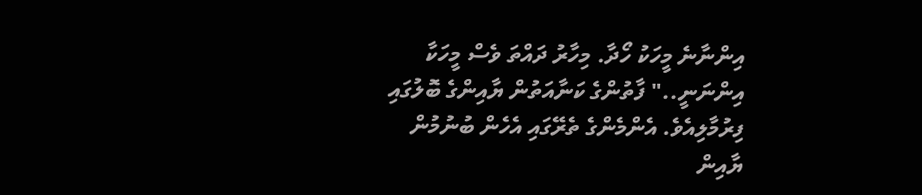އިންނާނެ މީހަކު ހޯދާ. މިހާރު ދައްތަ ވެސް މީހަކާ އިންނަނީ.." ފާތުންގެ ކަނާއަތުން ޔާއިންގެ ބޮލުގައި ފިރުމާލިއެވެ. އެންމެންގެ ތެރޭގައި އެހެން ބުނުމުން ޔާއިން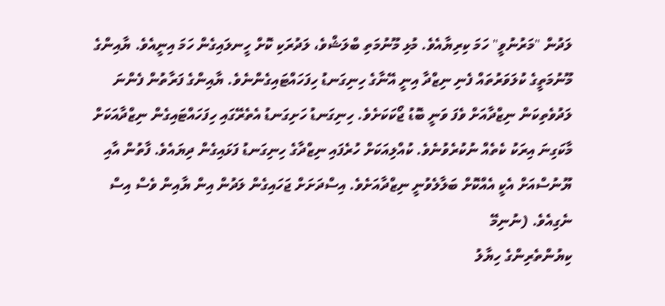ލަދުން "މަރުނުވީ" ހަމަ ކިރިޔާއެވެ. މުޅި މޫނުމަތި ބްލަޝްވެ، ލަދުރަކި ކޮށް ހީނލައިގެން ހަމަ އިނީއެވެ. ޔާއިންގެ މޫނުމަތީގެ ކުލަވަރުތައް ފެނި ނިޒްދާ އިނީ އޭނާގެ ހިނިގަނޑު ހިފަހައްޓައިގެންނެވެ. ޔާއިންގެ ފަރާތުން ފެންނަ ލަދުވެތިކަން ނިޒްދާއަށް ވެފަ ވަނީ ބޮޑު ޖޯކަކަށެވެ. ހިނިގަނޑު ހަށިގަނޑު އެތެރޭގައި ހިފަހައްޓައިގެން ނިޒްދާއަކަށް މާކަގިނަ އިރަކު ކެތެއް ނުކުރެވުނެވެ. ކުއްލިއަކަށް ހުރެފައި ނިޒްދާގެ ހިނިގަނޑު ފަޅައިގެން ދިޔައެވެ. ފާތުން އާއި ޔޫނުސްއަށް އެކީ އެއްކޮށް ބަލާލެވުނީ ނިޒްދާއަށެވެ. އިސްދަށަށް ޖަހައިގެން ލަދުން އިން ޔާއިން ވެސް އިސް ނެގިއެވެ. (ނުނިމޭ
ކިޔުންތެރިންގެ ހިޔާލު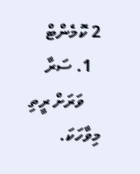2 ކޮމެންޓް
  1. ސަރާ
    ވަރަށް ރީތި މިވާހަކަ.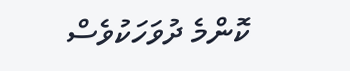ކޮންމެ ދުވަހަކުވެސް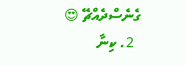ގެނެސްދެއްޗޭ 😍
  2. ކިނާ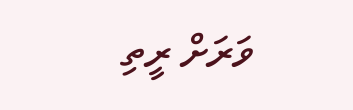ވަރަށް ރީތި